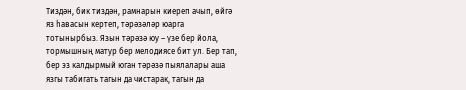Тиздән, бик тиздән, рамнарын киереп ачып, өйгә яз һавасын кертеп, тәрәзәләр юарга тотынырбыз. Язын тәрәзә юу – үзе бер йола, тормышның матур бер мелодиясе бит ул. Бер тап, бер эз калдырмый юган тәрәзә пыялалары аша язгы табигать тагын да чистарак, тагын да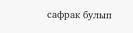сафрак булып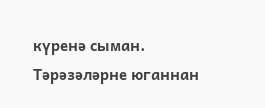күренә сыман. Тәрәзәләрне юганнан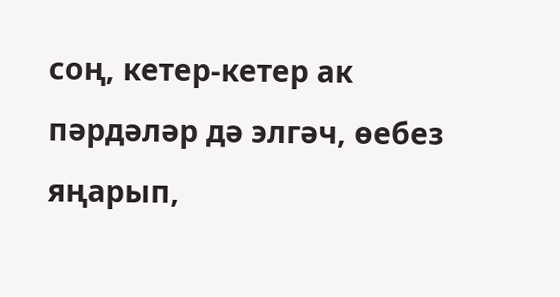соң, кетер-кетер ак пәрдәләр дә элгәч, өебез яңарып,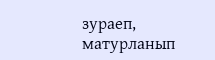зураеп, матурланып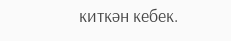киткән кебек.